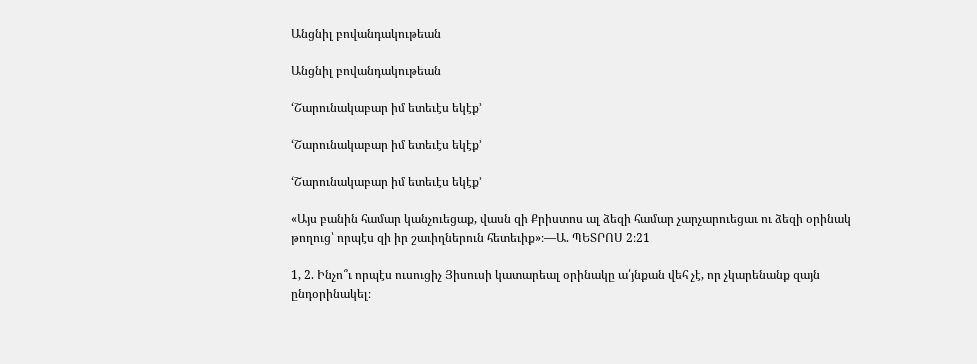Անցնիլ բովանդակութեան

Անցնիլ բովանդակութեան

‘Շարունակաբար իմ ետեւէս եկէք’

‘Շարունակաբար իմ ետեւէս եկէք’

‘Շարունակաբար իմ ետեւէս եկէք’

«Այս բանին համար կանչուեցաք, վասն զի Քրիստոս ալ ձեզի համար չարչարուեցաւ ու ձեզի օրինակ թողուց՝ որպէս զի իր շաւիղներուն հետեւիք»։—Ա. ՊԵՏՐՈՍ 2։21

1, 2. Ինչո՞ւ որպէս ուսուցիչ Յիսուսի կատարեալ օրինակը ա՛յնքան վեհ չէ, որ չկարենանք զայն ընդօրինակել։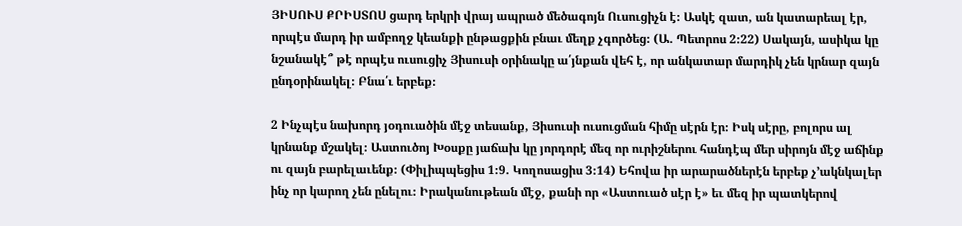ՅԻՍՈՒՍ ՔՐԻՍՏՈՍ ցարդ երկրի վրայ ապրած մեծագոյն Ուսուցիչն է։ Ասկէ զատ, ան կատարեալ էր, որպէս մարդ իր ամբողջ կեանքի ընթացքին բնաւ մեղք չգործեց։ (Ա. Պետրոս 2։22) Սակայն, ասիկա կը նշանակէ՞ թէ որպէս ուսուցիչ Յիսուսի օրինակը ա՛յնքան վեհ է, որ անկատար մարդիկ չեն կրնար զայն ընդօրինակել։ Բնա՛ւ երբեք։

2 Ինչպէս նախորդ յօդուածին մէջ տեսանք, Յիսուսի ուսուցման հիմը սէրն էր։ Իսկ սէրը, բոլորս ալ կրնանք մշակել։ Աստուծոյ Խօսքը յաճախ կը յորդորէ մեզ որ ուրիշներու հանդէպ մեր սիրոյն մէջ աճինք ու զայն բարելաւենք։ (Փիլիպպեցիս 1։9. Կողոսացիս 3։14) Եհովա իր արարածներէն երբեք չ’ակնկալեր ինչ որ կարող չեն ընելու։ Իրականութեան մէջ, քանի որ «Աստուած սէր է» եւ մեզ իր պատկերով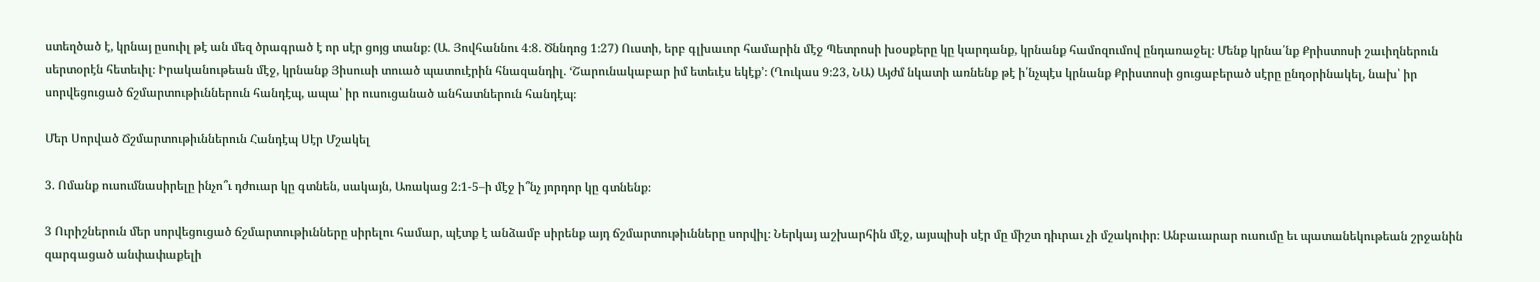ստեղծած է, կրնայ ըսուիլ թէ ան մեզ ծրագրած է որ սէր ցոյց տանք։ (Ա. Յովհաննու 4։8. Ծննդոց 1։27) Ուստի, երբ գլխաւոր համարին մէջ Պետրոսի խօսքերը կը կարդանք, կրնանք համոզումով ընդառաջել։ Մենք կրնա՛նք Քրիստոսի շաւիղներուն սերտօրէն հետեւիլ։ Իրականութեան մէջ, կրնանք Յիսուսի տուած պատուէրին հնազանդիլ. ‘Շարունակաբար իմ ետեւէս եկէք’։ (Ղուկաս 9։23, ՆԱ) Այժմ նկատի առնենք թէ ի՛նչպէս կրնանք Քրիստոսի ցուցաբերած սէրը ընդօրինակել, նախ՝ իր սորվեցուցած ճշմարտութիւններուն հանդէպ, ապա՝ իր ուսուցանած անհատներուն հանդէպ։

Մեր Սորված Ճշմարտութիւններուն Հանդէպ Սէր Մշակել

3. Ոմանք ուսումնասիրելը ինչո՞ւ դժուար կը գտնեն, սակայն, Առակաց 2։1-5–ի մէջ ի՞նչ յորդոր կը գտնենք։

3 Ուրիշներուն մեր սորվեցուցած ճշմարտութիւնները սիրելու համար, պէտք է անձամբ սիրենք այդ ճշմարտութիւնները սորվիլ։ Ներկայ աշխարհին մէջ, այսպիսի սէր մը միշտ դիւրաւ չի մշակուիր։ Անբաւարար ուսումը եւ պատանեկութեան շրջանին զարգացած անփափաքելի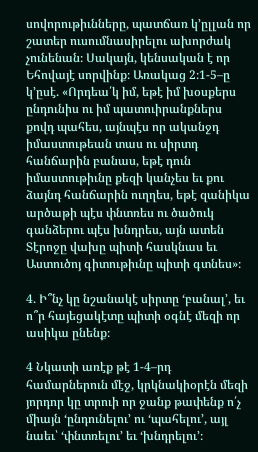սովորութիւնները, պատճառ կ’ըլլան որ շատեր ուսումնասիրելու ախորժակ չունենան։ Սակայն, կենսական է որ Եհովայէ սորվինք։ Առակաց 2։1-5–ը կ’ըսէ. «Որդեա՛կ իմ, եթէ իմ խօսքերս ընդունիս ու իմ պատուիրանքներս քովդ պահես, այնպէս որ ականջդ իմաստութեան տաս ու սիրտդ հանճարին բանաս, եթէ դուն իմաստութիւնը քեզի կանչես եւ քու ձայնդ հանճարին ուղղես, եթէ զանիկա արծաթի պէս փնտռես ու ծածուկ գանձերու պէս խնդրես, այն ատեն Տէրոջը վախը պիտի հասկնաս եւ Աստուծոյ գիտութիւնը պիտի գտնես»։

4. Ի՞նչ կը նշանակէ սիրտը ‘բանալ’, եւ ո՞ր հայեցակէտը պիտի օգնէ մեզի որ ասիկա ընենք։

4 Նկատի առէք թէ 1-4–րդ համարներուն մէջ, կրկնակիօրէն մեզի յորդոր կը տրուի որ ջանք թափենք ո՛չ միայն ‘ընդունելու’ ու ‘պահելու’, այլ նաեւ՝ ‘փնտռելու’ եւ ‘խնդրելու’։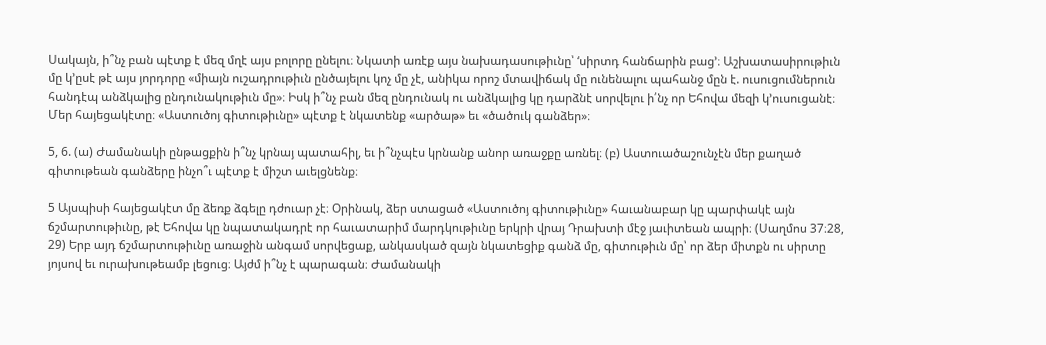Սակայն, ի՞նչ բան պէտք է մեզ մղէ այս բոլորը ընելու։ Նկատի առէք այս նախադասութիւնը՝ ‘սիրտդ հանճարին բաց’։ Աշխատասիրութիւն մը կ’ըսէ թէ այս յորդորը «միայն ուշադրութիւն ընծայելու կոչ մը չէ, անիկա որոշ մտավիճակ մը ունենալու պահանջ մըն է. ուսուցումներուն հանդէպ անձկալից ընդունակութիւն մը»։ Իսկ ի՞նչ բան մեզ ընդունակ ու անձկալից կը դարձնէ սորվելու ի՛նչ որ Եհովա մեզի կ’ուսուցանէ։ Մեր հայեցակէտը։ «Աստուծոյ գիտութիւնը» պէտք է նկատենք «արծաթ» եւ «ծածուկ գանձեր»։

5, 6. (ա) Ժամանակի ընթացքին ի՞նչ կրնայ պատահիլ, եւ ի՞նչպէս կրնանք անոր առաջքը առնել։ (բ) Աստուածաշունչէն մեր քաղած գիտութեան գանձերը ինչո՞ւ պէտք է միշտ աւելցնենք։

5 Այսպիսի հայեցակէտ մը ձեռք ձգելը դժուար չէ։ Օրինակ, ձեր ստացած «Աստուծոյ գիտութիւնը» հաւանաբար կը պարփակէ այն ճշմարտութիւնը, թէ Եհովա կը նպատակադրէ որ հաւատարիմ մարդկութիւնը երկրի վրայ Դրախտի մէջ յաւիտեան ապրի։ (Սաղմոս 37։28, 29) Երբ այդ ճշմարտութիւնը առաջին անգամ սորվեցաք, անկասկած զայն նկատեցիք գանձ մը, գիտութիւն մը՝ որ ձեր միտքն ու սիրտը յոյսով եւ ուրախութեամբ լեցուց։ Այժմ ի՞նչ է պարագան։ Ժամանակի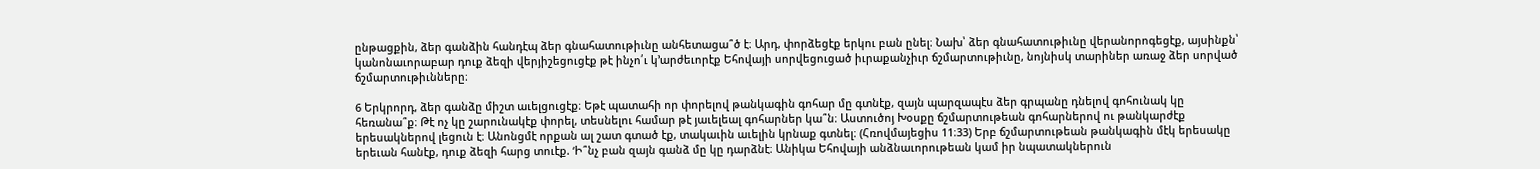ընթացքին, ձեր գանձին հանդէպ ձեր գնահատութիւնը անհետացա՞ծ է։ Արդ, փորձեցէք երկու բան ընել։ Նախ՝ ձեր գնահատութիւնը վերանորոգեցէք, այսինքն՝ կանոնաւորաբար դուք ձեզի վերյիշեցուցէք թէ ինչո՛ւ կ’արժեւորէք Եհովայի սորվեցուցած իւրաքանչիւր ճշմարտութիւնը, նոյնիսկ տարիներ առաջ ձեր սորված ճշմարտութիւնները։

6 Երկրորդ, ձեր գանձը միշտ աւելցուցէք։ Եթէ պատահի որ փորելով թանկագին գոհար մը գտնէք, զայն պարզապէս ձեր գրպանը դնելով գոհունակ կը հեռանա՞ք։ Թէ ոչ կը շարունակէք փորել, տեսնելու համար թէ յաւելեալ գոհարներ կա՞ն։ Աստուծոյ Խօսքը ճշմարտութեան գոհարներով ու թանկարժէք երեսակներով լեցուն է։ Անոնցմէ որքան ալ շատ գտած էք, տակաւին աւելին կրնաք գտնել։ (Հռովմայեցիս 11։33) Երբ ճշմարտութեան թանկագին մէկ երեսակը երեւան հանէք, դուք ձեզի հարց տուէք. ‘Ի՞նչ բան զայն գանձ մը կը դարձնէ։ Անիկա Եհովայի անձնաւորութեան կամ իր նպատակներուն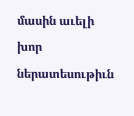մասին աւելի խոր ներատեսութիւն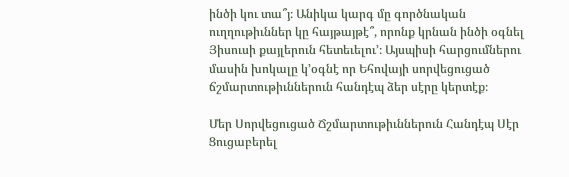ինծի կու տա՞յ։ Անիկա կարգ մը գործնական ուղղութիւններ կը հայթայթէ՞, որոնք կրնան ինծի օգնել Յիսուսի քայլերուն հետեւելու’։ Այսպիսի հարցումներու մասին խոկալը կ’օգնէ որ Եհովայի սորվեցուցած ճշմարտութիւններուն հանդէպ ձեր սէրը կերտէք։

Մեր Սորվեցուցած Ճշմարտութիւններուն Հանդէպ Սէր Ցուցաբերել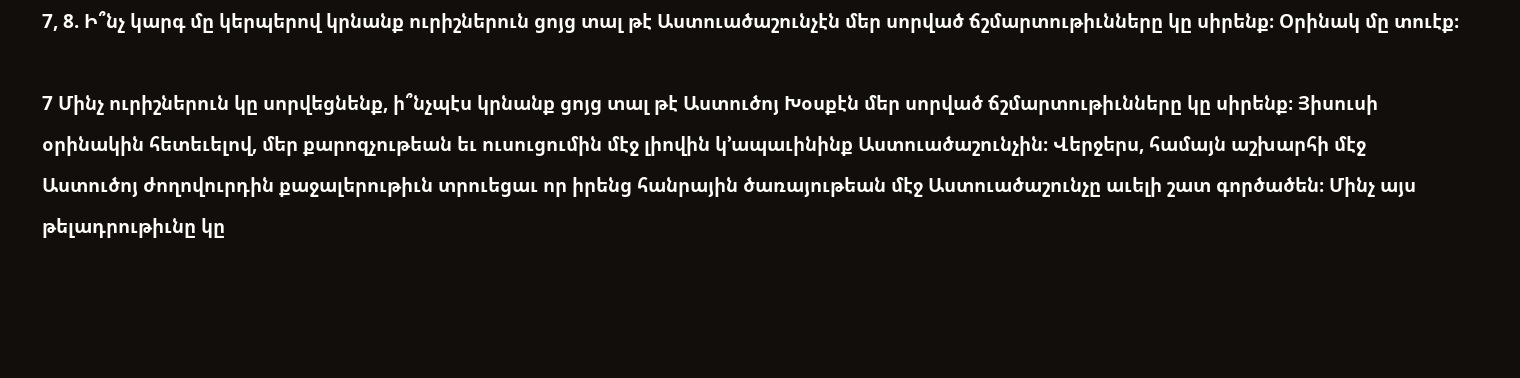7, 8. Ի՞նչ կարգ մը կերպերով կրնանք ուրիշներուն ցոյց տալ թէ Աստուածաշունչէն մեր սորված ճշմարտութիւնները կը սիրենք։ Օրինակ մը տուէք։

7 Մինչ ուրիշներուն կը սորվեցնենք, ի՞նչպէս կրնանք ցոյց տալ թէ Աստուծոյ Խօսքէն մեր սորված ճշմարտութիւնները կը սիրենք։ Յիսուսի օրինակին հետեւելով, մեր քարոզչութեան եւ ուսուցումին մէջ լիովին կ’ապաւինինք Աստուածաշունչին։ Վերջերս, համայն աշխարհի մէջ Աստուծոյ ժողովուրդին քաջալերութիւն տրուեցաւ որ իրենց հանրային ծառայութեան մէջ Աստուածաշունչը աւելի շատ գործածեն։ Մինչ այս թելադրութիւնը կը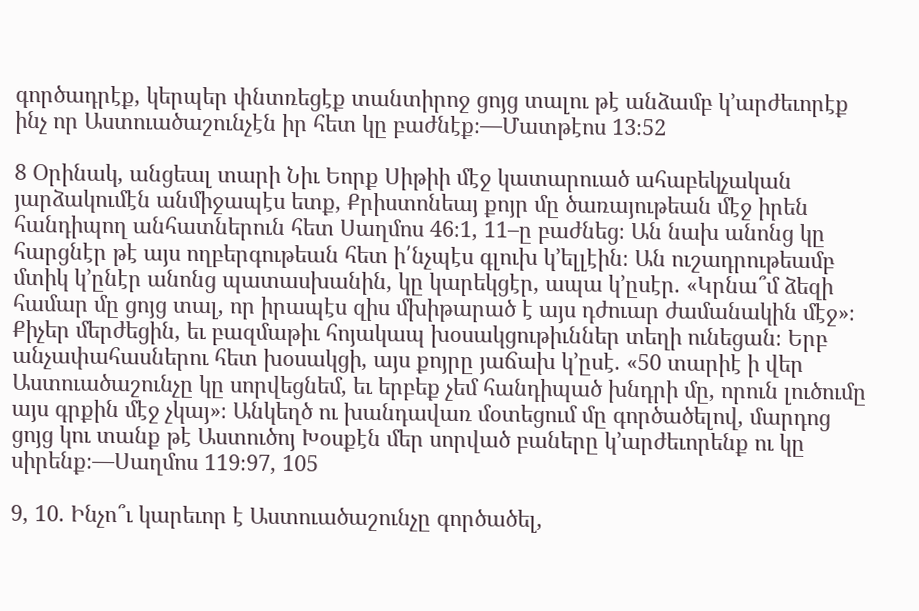գործադրէք, կերպեր փնտռեցէք տանտիրոջ ցոյց տալու թէ անձամբ կ’արժեւորէք ինչ որ Աստուածաշունչէն իր հետ կը բաժնէք։—Մատթէոս 13։52

8 Օրինակ, անցեալ տարի Նիւ Եորք Սիթիի մէջ կատարուած ահաբեկչական յարձակումէն անմիջապէս ետք, Քրիստոնեայ քոյր մը ծառայութեան մէջ իրեն հանդիպող անհատներուն հետ Սաղմոս 46։1, 11–ը բաժնեց։ Ան նախ անոնց կը հարցնէր թէ այս ողբերգութեան հետ ի՛նչպէս գլուխ կ’ելլէին։ Ան ուշադրութեամբ մտիկ կ’ընէր անոնց պատասխանին, կը կարեկցէր, ապա կ’ըսէր. «Կրնա՞մ ձեզի համար մը ցոյց տալ, որ իրապէս զիս մխիթարած է այս դժուար ժամանակին մէջ»։ Քիչեր մերժեցին, եւ բազմաթիւ հոյակապ խօսակցութիւններ տեղի ունեցան։ Երբ անչափահասներու հետ խօսակցի, այս քոյրը յաճախ կ’ըսէ. «50 տարիէ ի վեր Աստուածաշունչը կը սորվեցնեմ, եւ երբեք չեմ հանդիպած խնդրի մը, որուն լուծումը այս գրքին մէջ չկայ»։ Անկեղծ ու խանդավառ մօտեցում մը գործածելով, մարդոց ցոյց կու տանք թէ Աստուծոյ Խօսքէն մեր սորված բաները կ’արժեւորենք ու կը սիրենք։—Սաղմոս 119։97, 105

9, 10. Ինչո՞ւ կարեւոր է Աստուածաշունչը գործածել,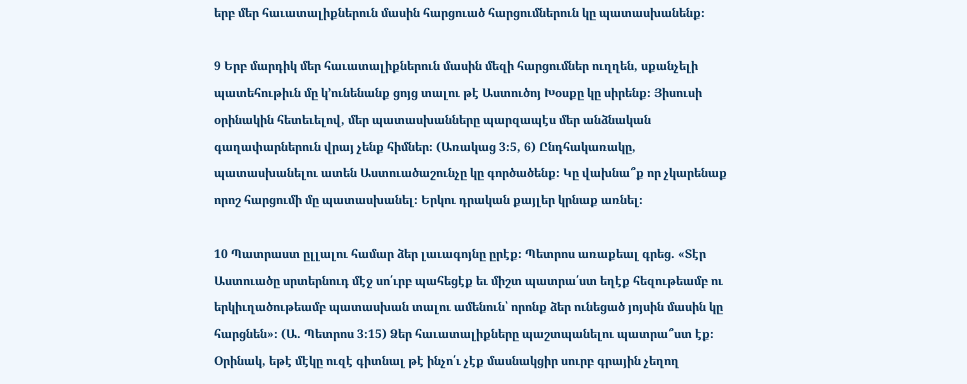երբ մեր հաւատալիքներուն մասին հարցուած հարցումներուն կը պատասխանենք։

9 Երբ մարդիկ մեր հաւատալիքներուն մասին մեզի հարցումներ ուղղեն, սքանչելի պատեհութիւն մը կ’ունենանք ցոյց տալու թէ Աստուծոյ Խօսքը կը սիրենք։ Յիսուսի օրինակին հետեւելով, մեր պատասխանները պարզապէս մեր անձնական գաղափարներուն վրայ չենք հիմներ։ (Առակաց 3։5, 6) Ընդհակառակը, պատասխանելու ատեն Աստուածաշունչը կը գործածենք։ Կը վախնա՞ք որ չկարենաք որոշ հարցումի մը պատասխանել։ Երկու դրական քայլեր կրնաք առնել։

10 Պատրաստ ըլլալու համար ձեր լաւագոյնը ըրէք։ Պետրոս առաքեալ գրեց. «Տէր Աստուածը սրտերնուդ մէջ սո՛ւրբ պահեցէք եւ միշտ պատրա՛ստ եղէք հեզութեամբ ու երկիւղածութեամբ պատասխան տալու ամենուն՝ որոնք ձեր ունեցած յոյսին մասին կը հարցնեն»։ (Ա. Պետրոս 3։15) Ձեր հաւատալիքները պաշտպանելու պատրա՞ստ էք։ Օրինակ, եթէ մէկը ուզէ գիտնալ թէ ինչո՛ւ չէք մասնակցիր սուրբ գրային չեղող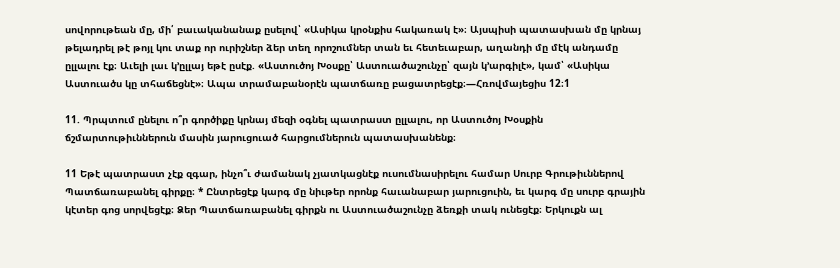սովորութեան մը, մի՛ բաւականանաք ըսելով՝ «Ասիկա կրօնքիս հակառակ է»։ Այսպիսի պատասխան մը կրնայ թելադրել թէ թոյլ կու տաք որ ուրիշներ ձեր տեղ որոշումներ տան եւ հետեւաբար, աղանդի մը մէկ անդամը ըլլալու էք։ Աւելի լաւ կ’ըլլայ եթէ ըսէք. «Աստուծոյ Խօսքը՝ Աստուածաշունչը՝ զայն կ’արգիլէ», կամ՝ «Ասիկա Աստուածս կը տհաճեցնէ»։ Ապա տրամաբանօրէն պատճառը բացատրեցէք։—Հռովմայեցիս 12։1

11. Պրպտում ընելու ո՞ր գործիքը կրնայ մեզի օգնել պատրաստ ըլլալու, որ Աստուծոյ Խօսքին ճշմարտութիւններուն մասին յարուցուած հարցումներուն պատասխանենք։

11 Եթէ պատրաստ չէք զգար, ինչո՞ւ ժամանակ չյատկացնէք ուսումնասիրելու համար Սուրբ Գրութիւններով Պատճառաբանել գիրքը։ * Ընտրեցէք կարգ մը նիւթեր որոնք հաւանաբար յարուցուին, եւ կարգ մը սուրբ գրային կէտեր գոց սորվեցէք։ Ձեր Պատճառաբանել գիրքն ու Աստուածաշունչը ձեռքի տակ ունեցէք։ Երկուքն ալ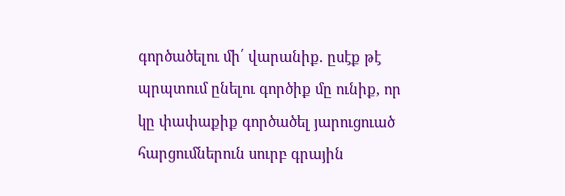գործածելու մի՛ վարանիք. ըսէք թէ պրպտում ընելու գործիք մը ունիք, որ կը փափաքիք գործածել յարուցուած հարցումներուն սուրբ գրային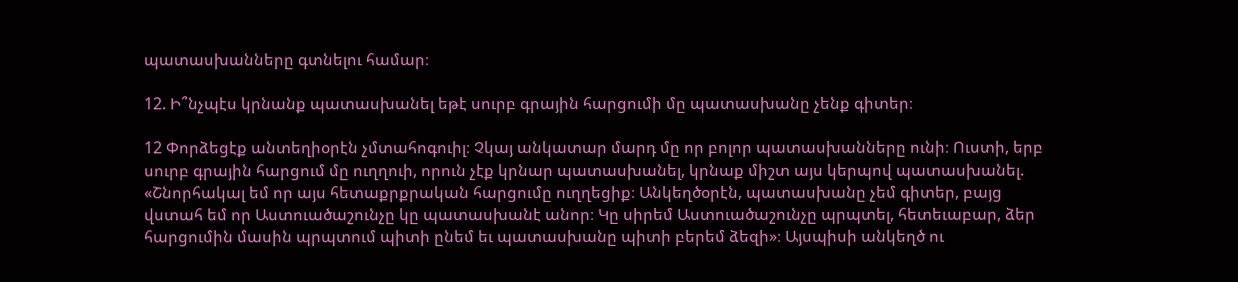պատասխանները գտնելու համար։

12. Ի՞նչպէս կրնանք պատասխանել եթէ սուրբ գրային հարցումի մը պատասխանը չենք գիտեր։

12 Փորձեցէք անտեղիօրէն չմտահոգուիլ։ Չկայ անկատար մարդ մը որ բոլոր պատասխանները ունի։ Ուստի, երբ սուրբ գրային հարցում մը ուղղուի, որուն չէք կրնար պատասխանել, կրնաք միշտ այս կերպով պատասխանել. «Շնորհակալ եմ որ այս հետաքրքրական հարցումը ուղղեցիք։ Անկեղծօրէն, պատասխանը չեմ գիտեր, բայց վստահ եմ որ Աստուածաշունչը կը պատասխանէ անոր։ Կը սիրեմ Աստուածաշունչը պրպտել, հետեւաբար, ձեր հարցումին մասին պրպտում պիտի ընեմ եւ պատասխանը պիտի բերեմ ձեզի»։ Այսպիսի անկեղծ ու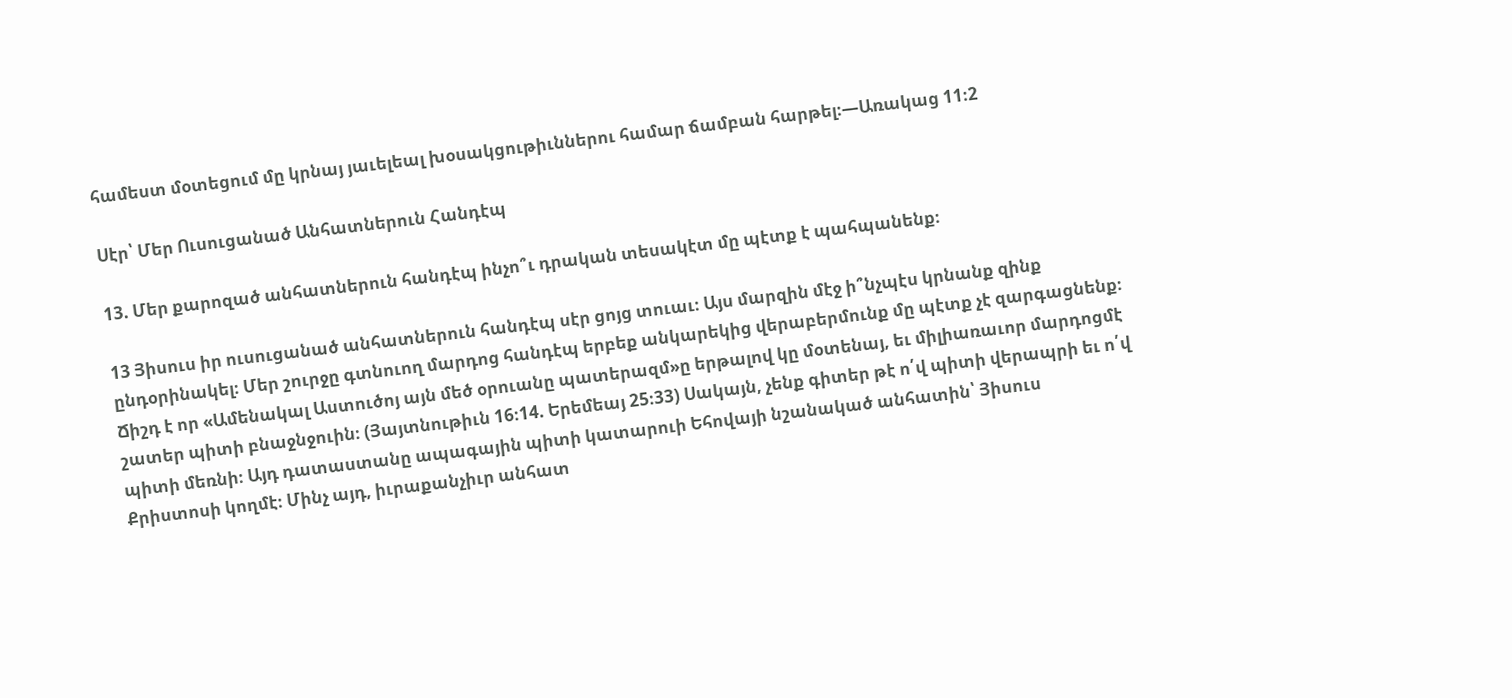համեստ մօտեցում մը կրնայ յաւելեալ խօսակցութիւններու համար ճամբան հարթել։—Առակաց 11։2

Սէր՝ Մեր Ուսուցանած Անհատներուն Հանդէպ

13. Մեր քարոզած անհատներուն հանդէպ ինչո՞ւ դրական տեսակէտ մը պէտք է պահպանենք։

13 Յիսուս իր ուսուցանած անհատներուն հանդէպ սէր ցոյց տուաւ։ Այս մարզին մէջ ի՞նչպէս կրնանք զինք ընդօրինակել։ Մեր շուրջը գտնուող մարդոց հանդէպ երբեք անկարեկից վերաբերմունք մը պէտք չէ զարգացնենք։ Ճիշդ է որ «Ամենակալ Աստուծոյ այն մեծ օրուանը պատերազմ»ը երթալով կը մօտենայ, եւ միլիառաւոր մարդոցմէ շատեր պիտի բնաջնջուին։ (Յայտնութիւն 16։14. Երեմեայ 25։33) Սակայն, չենք գիտեր թէ ո՛վ պիտի վերապրի եւ ո՛վ պիտի մեռնի։ Այդ դատաստանը ապագային պիտի կատարուի Եհովայի նշանակած անհատին՝ Յիսուս Քրիստոսի կողմէ։ Մինչ այդ, իւրաքանչիւր անհատ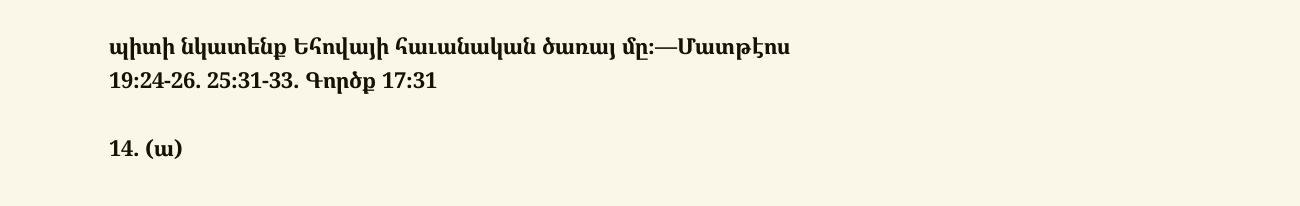պիտի նկատենք Եհովայի հաւանական ծառայ մը։—Մատթէոս 19։24-26. 25։31-33. Գործք 17։31

14. (ա)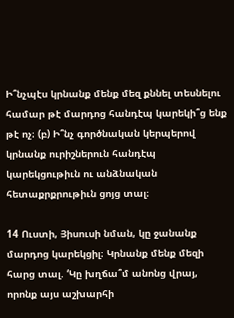Ի՞նչպէս կրնանք մենք մեզ քննել տեսնելու համար թէ մարդոց հանդէպ կարեկի՞ց ենք թէ ոչ։ (բ) Ի՞նչ գործնական կերպերով կրնանք ուրիշներուն հանդէպ կարեկցութիւն ու անձնական հետաքրքրութիւն ցոյց տալ։

14 Ուստի, Յիսուսի նման, կը ջանանք մարդոց կարեկցիլ։ Կրնանք մենք մեզի հարց տալ. ‘Կը խղճա՞մ անոնց վրայ, որոնք այս աշխարհի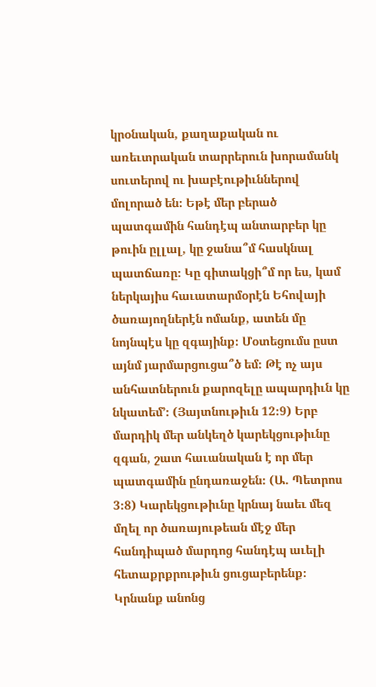կրօնական, քաղաքական ու առեւտրական տարրերուն խորամանկ սուտերով ու խաբէութիւններով մոլորած են։ Եթէ մեր բերած պատգամին հանդէպ անտարբեր կը թուին ըլլալ, կը ջանա՞մ հասկնալ պատճառը։ Կը գիտակցի՞մ որ ես, կամ ներկայիս հաւատարմօրէն Եհովայի ծառայողներէն ոմանք, ատեն մը նոյնպէս կը զգայինք։ Մօտեցումս ըստ այնմ յարմարցուցա՞ծ եմ։ Թէ ոչ այս անհատներուն քարոզելը ապարդիւն կը նկատեմ’։ (Յայտնութիւն 12։9) Երբ մարդիկ մեր անկեղծ կարեկցութիւնը զգան, շատ հաւանական է որ մեր պատգամին ընդառաջեն։ (Ա. Պետրոս 3։8) Կարեկցութիւնը կրնայ նաեւ մեզ մղել որ ծառայութեան մէջ մեր հանդիպած մարդոց հանդէպ աւելի հետաքրքրութիւն ցուցաբերենք։ Կրնանք անոնց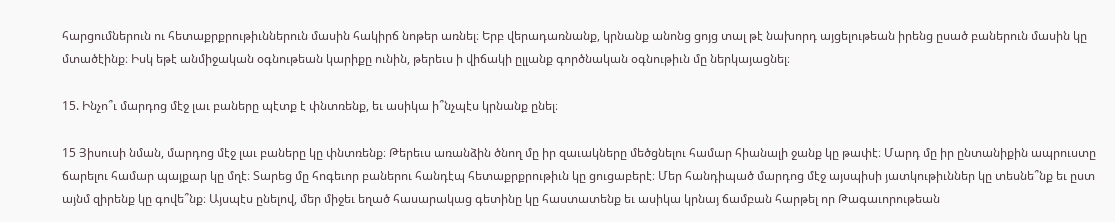հարցումներուն ու հետաքրքրութիւններուն մասին հակիրճ նոթեր առնել։ Երբ վերադառնանք, կրնանք անոնց ցոյց տալ թէ նախորդ այցելութեան իրենց ըսած բաներուն մասին կը մտածէինք։ Իսկ եթէ անմիջական օգնութեան կարիքը ունին, թերեւս ի վիճակի ըլլանք գործնական օգնութիւն մը ներկայացնել։

15. Ինչո՞ւ մարդոց մէջ լաւ բաները պէտք է փնտռենք, եւ ասիկա ի՞նչպէս կրնանք ընել։

15 Յիսուսի նման, մարդոց մէջ լաւ բաները կը փնտռենք։ Թերեւս առանձին ծնող մը իր զաւակները մեծցնելու համար հիանալի ջանք կը թափէ։ Մարդ մը իր ընտանիքին ապրուստը ճարելու համար պայքար կը մղէ։ Տարեց մը հոգեւոր բաներու հանդէպ հետաքրքրութիւն կը ցուցաբերէ։ Մեր հանդիպած մարդոց մէջ այսպիսի յատկութիւններ կը տեսնե՞նք եւ ըստ այնմ զիրենք կը գովե՞նք։ Այսպէս ընելով, մեր միջեւ եղած հասարակաց գետինը կը հաստատենք եւ ասիկա կրնայ ճամբան հարթել որ Թագաւորութեան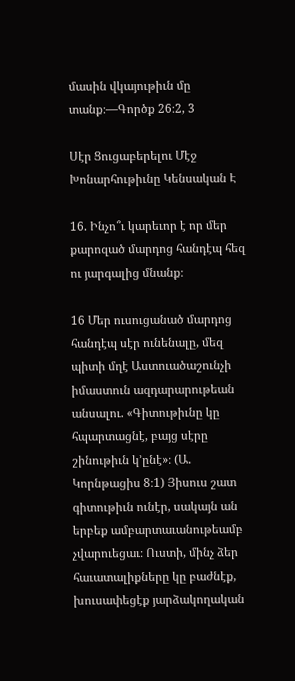մասին վկայութիւն մը տանք։—Գործք 26։2, 3

Սէր Ցուցաբերելու Մէջ Խոնարհութիւնը Կենսական Է

16. Ինչո՞ւ կարեւոր է որ մեր քարոզած մարդոց հանդէպ հեզ ու յարգալից մնանք։

16 Մեր ուսուցանած մարդոց հանդէպ սէր ունենալը, մեզ պիտի մղէ Աստուածաշունչի իմաստուն ազդարարութեան անսալու. «Գիտութիւնը կը հպարտացնէ, բայց սէրը շինութիւն կ’ընէ»։ (Ա. Կորնթացիս 8։1) Յիսուս շատ գիտութիւն ունէր, սակայն ան երբեք ամբարտաւանութեամբ չվարուեցաւ։ Ուստի, մինչ ձեր հաւատալիքները կը բաժնէք, խուսափեցէք յարձակողական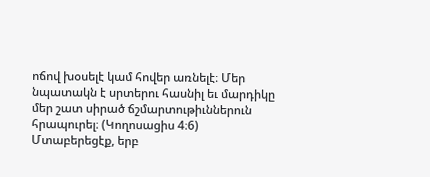ոճով խօսելէ կամ հովեր առնելէ։ Մեր նպատակն է սրտերու հասնիլ եւ մարդիկը մեր շատ սիրած ճշմարտութիւններուն հրապուրել։ (Կողոսացիս 4։6) Մտաբերեցէք, երբ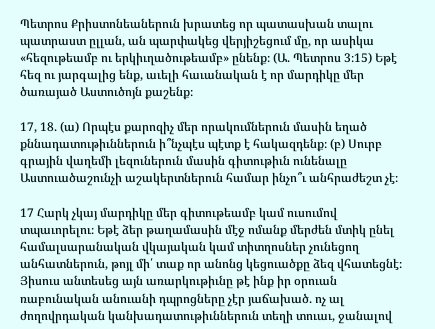Պետրոս Քրիստոնեաներուն խրատեց որ պատասխան տալու պատրաստ ըլլան, ան պարփակեց վերյիշեցում մը, որ ասիկա «հեզութեամբ ու երկիւղածութեամբ» ընենք։ (Ա. Պետրոս 3։15) Եթէ հեզ ու յարգալից ենք, աւելի հաւանական է որ մարդիկը մեր ծառայած Աստուծոյն քաշենք։

17, 18. (ա) Որպէս քարոզիչ մեր որակումներուն մասին եղած քննադատութիւններուն ի՞նչպէս պէտք է հակազդենք։ (բ) Սուրբ գրային վաղեմի լեզուներուն մասին գիտութիւն ունենալը Աստուածաշունչի աշակերտներուն համար ինչո՞ւ անհրաժեշտ չէ։

17 Հարկ չկայ մարդիկը մեր գիտութեամբ կամ ուսումով տպաւորելու։ Եթէ ձեր թաղամասին մէջ ոմանք մերժեն մտիկ ընել համալսարանական վկայական կամ տիտղոսներ չունեցող անհատներուն, թոյլ մի՛ տաք որ անոնց կեցուածքը ձեզ վհատեցնէ։ Յիսուս անտեսեց այն առարկութիւնը թէ ինք իր օրուան ռաբունական անուանի դպրոցները չէր յաճախած. ոչ ալ ժողովրդական կանխադատութիւններուն տեղի տուաւ, ջանալով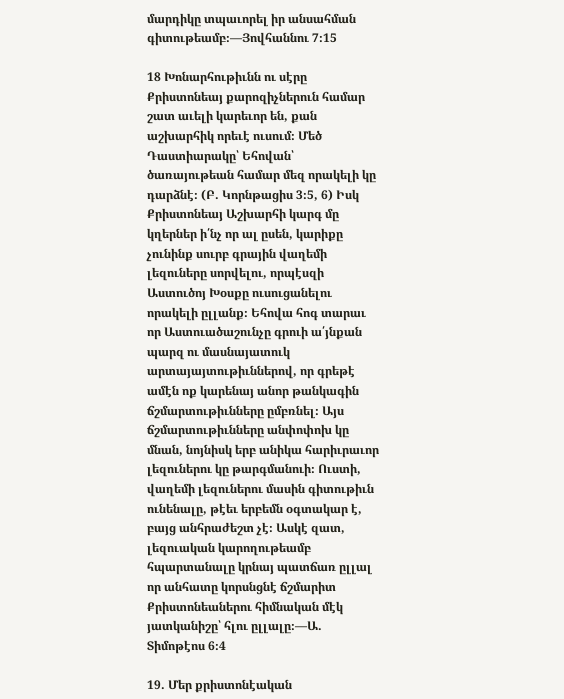մարդիկը տպաւորել իր անսահման գիտութեամբ։—Յովհաննու 7։15

18 Խոնարհութիւնն ու սէրը Քրիստոնեայ քարոզիչներուն համար շատ աւելի կարեւոր են, քան աշխարհիկ որեւէ ուսում։ Մեծ Դաստիարակը՝ Եհովան՝ ծառայութեան համար մեզ որակելի կը դարձնէ։ (Բ. Կորնթացիս 3։5, 6) Իսկ Քրիստոնեայ Աշխարհի կարգ մը կղերներ ի՛նչ որ ալ ըսեն, կարիքը չունինք սուրբ գրային վաղեմի լեզուները սորվելու, որպէսզի Աստուծոյ Խօսքը ուսուցանելու որակելի ըլլանք։ Եհովա հոգ տարաւ որ Աստուածաշունչը գրուի ա՛յնքան պարզ ու մասնայատուկ արտայայտութիւններով, որ գրեթէ ամէն ոք կարենայ անոր թանկագին ճշմարտութիւնները ըմբռնել։ Այս ճշմարտութիւնները անփոփոխ կը մնան, նոյնիսկ երբ անիկա հարիւրաւոր լեզուներու կը թարգմանուի։ Ուստի, վաղեմի լեզուներու մասին գիտութիւն ունենալը, թէեւ երբեմն օգտակար է, բայց անհրաժեշտ չէ։ Ասկէ զատ, լեզուական կարողութեամբ հպարտանալը կրնայ պատճառ ըլլալ որ անհատը կորսնցնէ ճշմարիտ Քրիստոնեաներու հիմնական մէկ յատկանիշը՝ հլու ըլլալը։—Ա. Տիմոթէոս 6։4

19. Մեր քրիստոնէական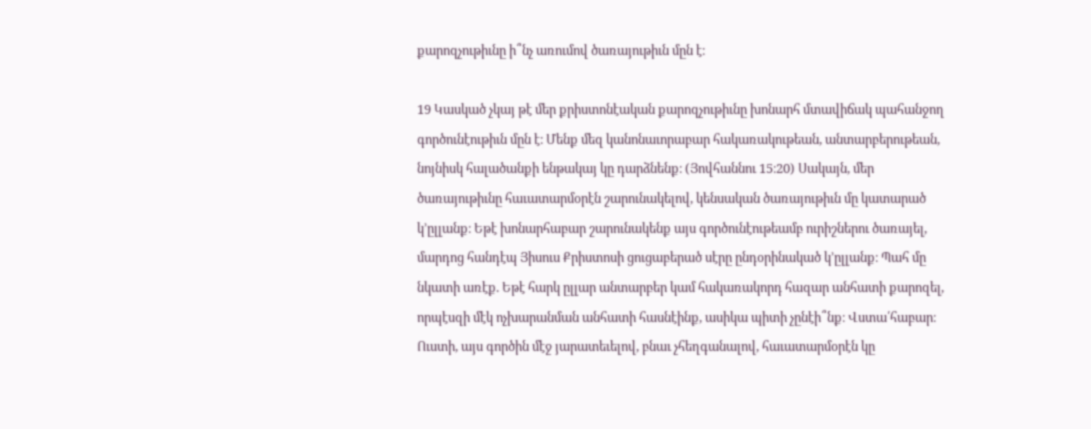քարոզչութիւնը ի՞նչ առումով ծառայութիւն մըն է։

19 Կասկած չկայ թէ մեր քրիստոնէական քարոզչութիւնը խոնարհ մտավիճակ պահանջող գործունէութիւն մըն է։ Մենք մեզ կանոնաւորաբար հակառակութեան, անտարբերութեան, նոյնիսկ հալածանքի ենթակայ կը դարձնենք։ (Յովհաննու 15։20) Սակայն, մեր ծառայութիւնը հաւատարմօրէն շարունակելով, կենսական ծառայութիւն մը կատարած կ’ըլլանք։ Եթէ խոնարհաբար շարունակենք այս գործունէութեամբ ուրիշներու ծառայել, մարդոց հանդէպ Յիսուս Քրիստոսի ցուցաբերած սէրը ընդօրինակած կ’ըլլանք։ Պահ մը նկատի առէք. Եթէ հարկ ըլլար անտարբեր կամ հակառակորդ հազար անհատի քարոզել, որպէսզի մէկ ոչխարանման անհատի հասնէինք, ասիկա պիտի չընէի՞նք։ Վստա՛հաբար։ Ուստի, այս գործին մէջ յարատեւելով, բնաւ չհեղգանալով, հաւատարմօրէն կը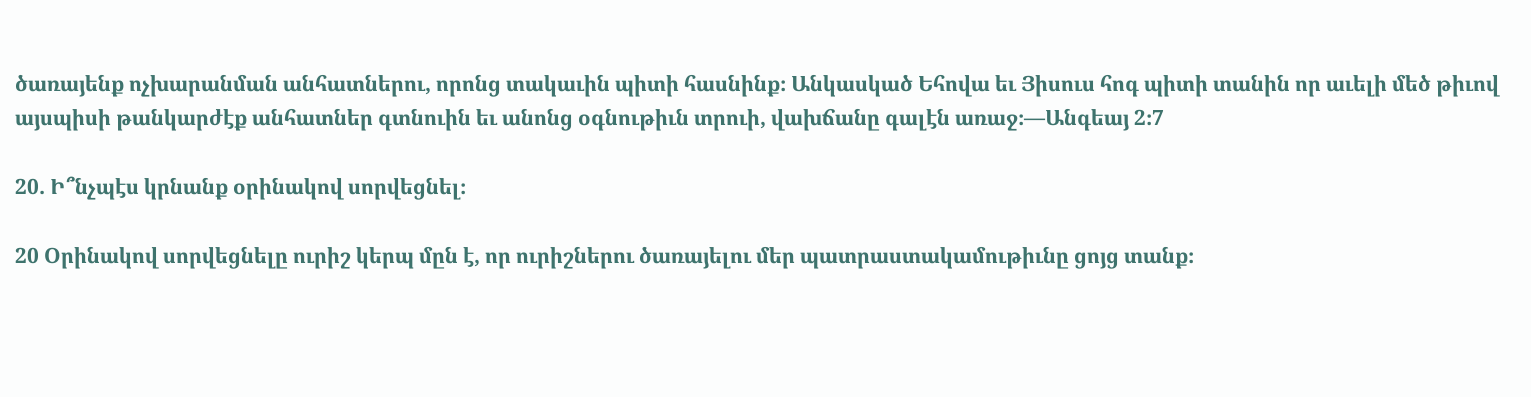ծառայենք ոչխարանման անհատներու, որոնց տակաւին պիտի հասնինք։ Անկասկած Եհովա եւ Յիսուս հոգ պիտի տանին որ աւելի մեծ թիւով այսպիսի թանկարժէք անհատներ գտնուին եւ անոնց օգնութիւն տրուի, վախճանը գալէն առաջ։—Անգեայ 2։7

20. Ի՞նչպէս կրնանք օրինակով սորվեցնել։

20 Օրինակով սորվեցնելը ուրիշ կերպ մըն է, որ ուրիշներու ծառայելու մեր պատրաստակամութիւնը ցոյց տանք։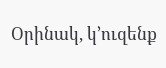Օրինակ, կ’ուզենք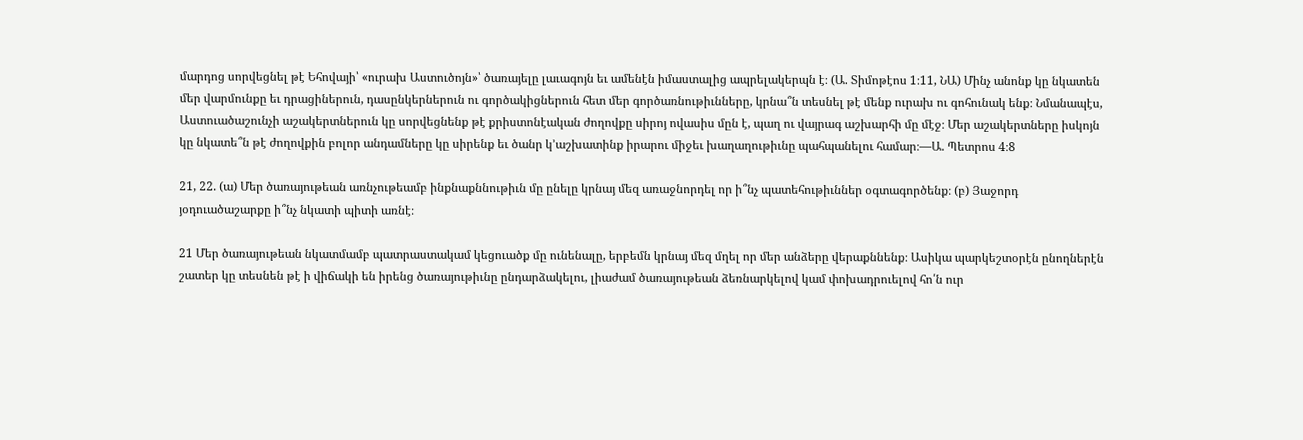մարդոց սորվեցնել թէ Եհովայի՝ «ուրախ Աստուծոյն»՝ ծառայելը լաւագոյն եւ ամենէն իմաստալից ապրելակերպն է։ (Ա. Տիմոթէոս 1։11, ՆԱ) Մինչ անոնք կը նկատեն մեր վարմունքը եւ դրացիներուն, դասընկերներուն ու գործակիցներուն հետ մեր գործառնութիւնները, կրնա՞ն տեսնել թէ մենք ուրախ ու գոհունակ ենք։ Նմանապէս, Աստուածաշունչի աշակերտներուն կը սորվեցնենք թէ քրիստոնէական ժողովքը սիրոյ ովասիս մըն է, պաղ ու վայրագ աշխարհի մը մէջ։ Մեր աշակերտները իսկոյն կը նկատե՞ն թէ ժողովքին բոլոր անդամները կը սիրենք եւ ծանր կ’աշխատինք իրարու միջեւ խաղաղութիւնը պահպանելու համար։—Ա. Պետրոս 4։8

21, 22. (ա) Մեր ծառայութեան առնչութեամբ ինքնաքննութիւն մը ընելը կրնայ մեզ առաջնորդել որ ի՞նչ պատեհութիւններ օգտագործենք։ (բ) Յաջորդ յօդուածաշարքը ի՞նչ նկատի պիտի առնէ։

21 Մեր ծառայութեան նկատմամբ պատրաստակամ կեցուածք մը ունենալը, երբեմն կրնայ մեզ մղել որ մեր անձերը վերաքննենք։ Ասիկա պարկեշտօրէն ընողներէն շատեր կը տեսնեն թէ ի վիճակի են իրենց ծառայութիւնը ընդարձակելու, լիաժամ ծառայութեան ձեռնարկելով կամ փոխադրուելով հո՛ն ուր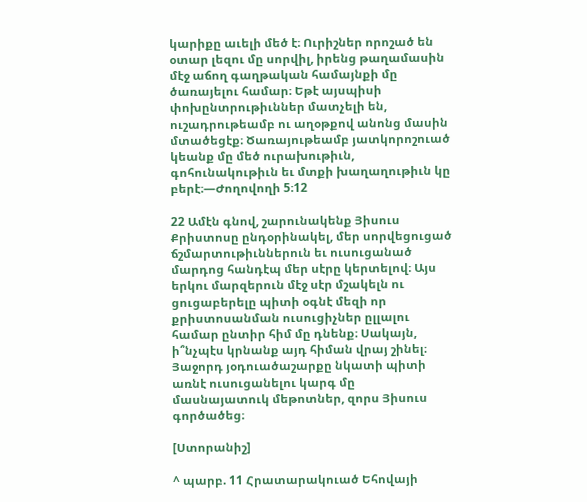կարիքը աւելի մեծ է։ Ուրիշներ որոշած են օտար լեզու մը սորվիլ, իրենց թաղամասին մէջ աճող գաղթական համայնքի մը ծառայելու համար։ Եթէ այսպիսի փոխընտրութիւններ մատչելի են, ուշադրութեամբ ու աղօթքով անոնց մասին մտածեցէք։ Ծառայութեամբ յատկորոշուած կեանք մը մեծ ուրախութիւն, գոհունակութիւն եւ մտքի խաղաղութիւն կը բերէ։—Ժողովողի 5։12

22 Ամէն գնով, շարունակենք Յիսուս Քրիստոսը ընդօրինակել, մեր սորվեցուցած ճշմարտութիւններուն եւ ուսուցանած մարդոց հանդէպ մեր սէրը կերտելով։ Այս երկու մարզերուն մէջ սէր մշակելն ու ցուցաբերելը պիտի օգնէ մեզի որ քրիստոսանման ուսուցիչներ ըլլալու համար ընտիր հիմ մը դնենք։ Սակայն, ի՞նչպէս կրնանք այդ հիման վրայ շինել։ Յաջորդ յօդուածաշարքը նկատի պիտի առնէ ուսուցանելու կարգ մը մասնայատուկ մեթոտներ, զորս Յիսուս գործածեց։

[Ստորանիշ]

^ պարբ. 11 Հրատարակուած Եհովայի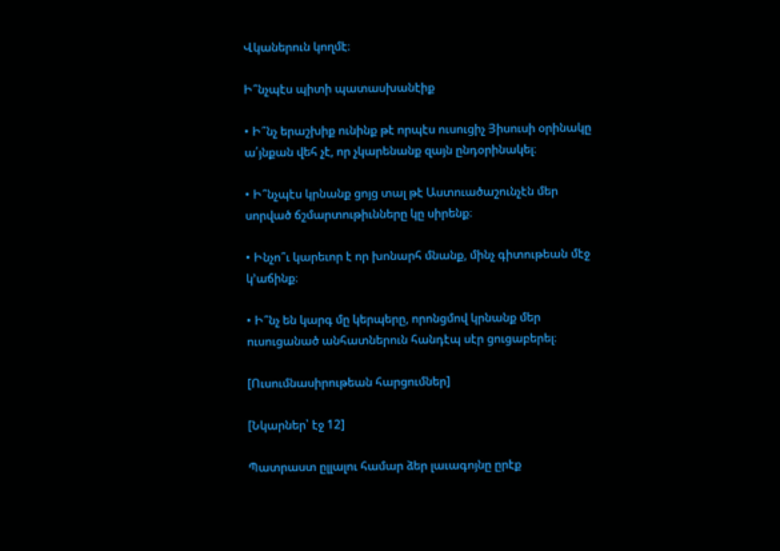Վկաներուն կողմէ։

Ի՞նչպէս պիտի պատասխանէիք

• Ի՞նչ երաշխիք ունինք թէ որպէս ուսուցիչ Յիսուսի օրինակը ա՛յնքան վեհ չէ, որ չկարենանք զայն ընդօրինակել։

• Ի՞նչպէս կրնանք ցոյց տալ թէ Աստուածաշունչէն մեր սորված ճշմարտութիւնները կը սիրենք։

• Ինչո՞ւ կարեւոր է որ խոնարհ մնանք, մինչ գիտութեան մէջ կ’աճինք։

• Ի՞նչ են կարգ մը կերպերը, որոնցմով կրնանք մեր ուսուցանած անհատներուն հանդէպ սէր ցուցաբերել։

[Ուսումնասիրութեան հարցումներ]

[Նկարներ՝ էջ 12]

Պատրաստ ըլլալու համար ձեր լաւագոյնը ըրէք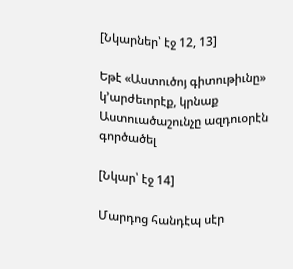[Նկարներ՝ էջ 12, 13]

Եթէ «Աստուծոյ գիտութիւնը» կ’արժեւորէք, կրնաք Աստուածաշունչը ազդուօրէն գործածել

[Նկար՝ էջ 14]

Մարդոց հանդէպ սէր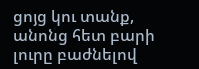ցոյց կու տանք, անոնց հետ բարի լուրը բաժնելով